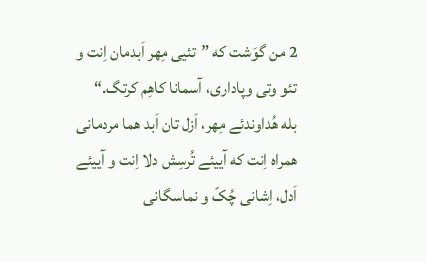2 من گوَشت که ”تئیی مِهر اَبدمان اِنت و تئو وتی وپاداری، آسمانا کاهِم کرتگ.“
بله هُداوندئے مِهر، اَزل تان اَبد هما مردمانی همراه اِنت که آییئے تُرسِش دلا اِنت و آییئے اَدل، اِشانی چُکّ و نماسگانی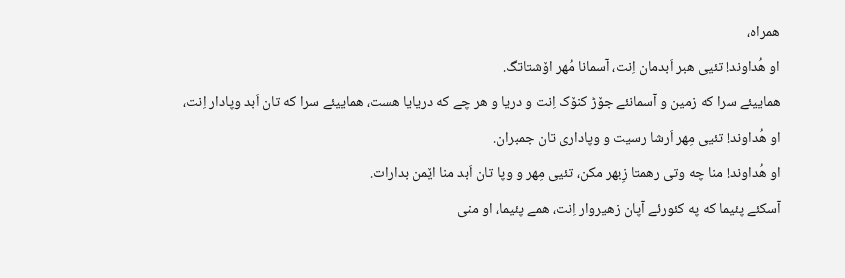همراه،
او هُداوند! تئیی هبر اَبدمان اِنت، آسمانا مُهر اۆشتاتگ.
هماییئے سرا که زمین و آسمانئے جۆڑ کنۆک اِنت و دریا و هر چے که دریایا هست، هماییئے سرا که تان اَبد وپادار اِنت،
او هُداوند! تئیی مِهر اَرشا رسیت و وپاداری تان جمبران.
او هُداوند! منا چه وتی رهمتا زِبهر مکن، تئیی مِهر و وپا تان اَبد منا اێمن بدارات.
آسکئے پئیما که په کئورئے آپان زهیروار اِنت، همے پئیما، او منی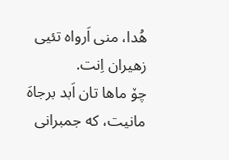هُدا، منی اَرواه تئیی زهیران اِنت.
چۆ ماها تان اَبد برجاهَ مانیت، که جمبرانی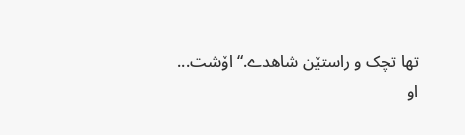تها تچک و راستێن شاهدے.“ اۆشت...
او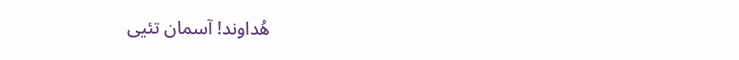هُداوند! آسمان تئیی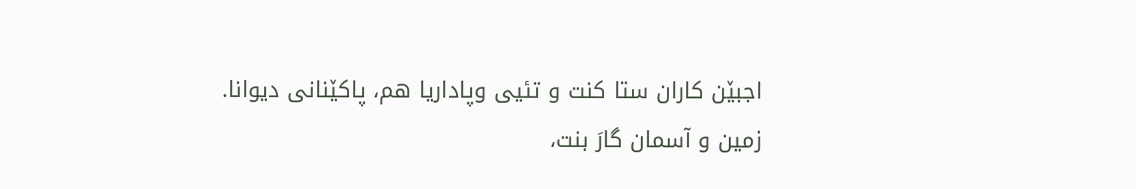اجبێن کاران ستا کنت و تئیی وپاداریا هم، پاکێنانی دیوانا.
زمین و آسمان گارَ بنت،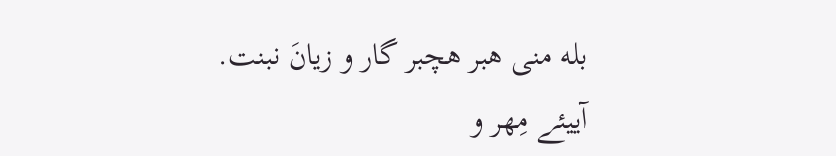بله منی هبر هچبر گار و زیانَ نبنت.
آییئے مِهر و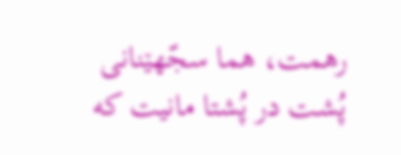رهمت، هما سجّهێنانی پُشت در پُشتا مانیت که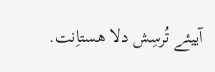آییئے تُرسِش دلا هستاِنت.